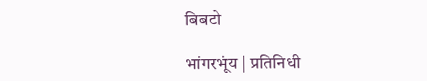बिबटो

भांगरभूंय | प्रतिनिधी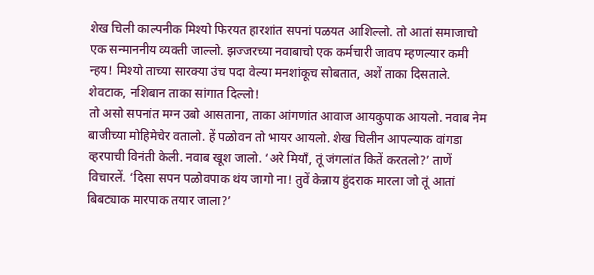शेख चिली काल्पनीक मिश्यो फिरयत हारशांत सपनां पळयत आशिल्लो. तो आतां समाजाचो एक सन्माननीय व्यक्ती जाल्लो. झज्जरच्या नवाबाचो एक कर्मचारी जावप म्हणल्यार कमी न्हय! मिश्यो ताच्या सारक्या उंच पदा वेल्या मनशांकूच सोबतात, अशें ताका दिसताले. शेवटाक, नशिबान ताका सांगात दिल्लो!
तो असो सपनांत मग्न उबो आसताना, ताका आंगणांत आवाज आयकुपाक आयलो. नवाब नेम बाजीच्या मोहिमेचेर वतालो. हें पळोवन तो भायर आयलो. शेख चिलीन आपल्याक वांगडा व्हरपाची विनंती केली. नवाब खूश जालो. ‘अरे मियाँ, तूं जंगलांत कितें करतलो?’ ताणें विचारलें. ‘दिसा सपन पळोवपाक थंय जागो ना! तुवें केन्नाय हुंदराक मारला जो तूं आतां बिबट्याक मारपाक तयार जाला?’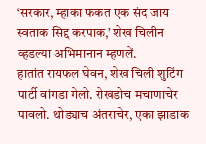‘सरकार, म्हाका फकत एक संद जाय स्वताक सिद्द करपाक,’ शेख चिलीन व्हडल्या अभिमानान म्हणलें.
हातांत रायफल घेवन, शेख चिली शुटिंग पार्टी वांगडा गेलो. रोखडोच मचाणाचेर पावलो. थोड्याच अंतराचेर, एका झाडाक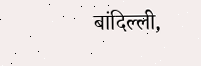बांदिल्ली,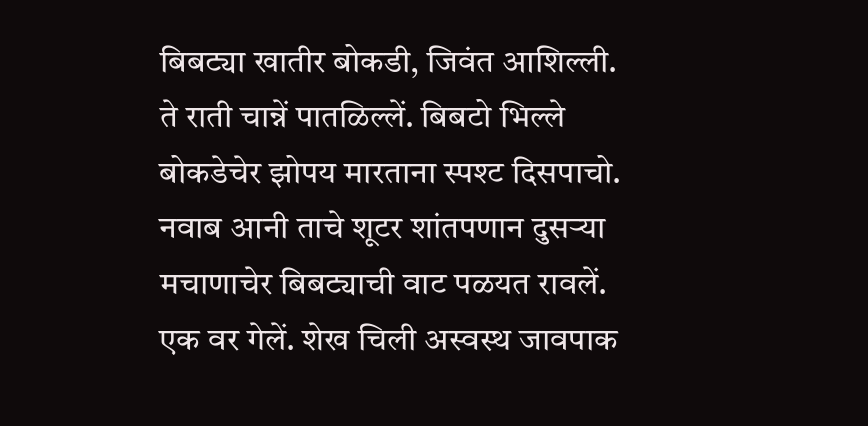बिबट्या खातीर बोकडी, जिवंत आशिल्ली. ते राती चान्नें पातळिल्लें. बिबटो भिल्ले बोकडेचेर झोपय मारताना स्पश्ट दिसपाचो. नवाब आनी ताचे शूटर शांतपणान दुसऱ्या मचाणाचेर बिबट्याची वाट पळयत रावलें.
एक वर गेलें. शेख चिली अस्वस्थ जावपाक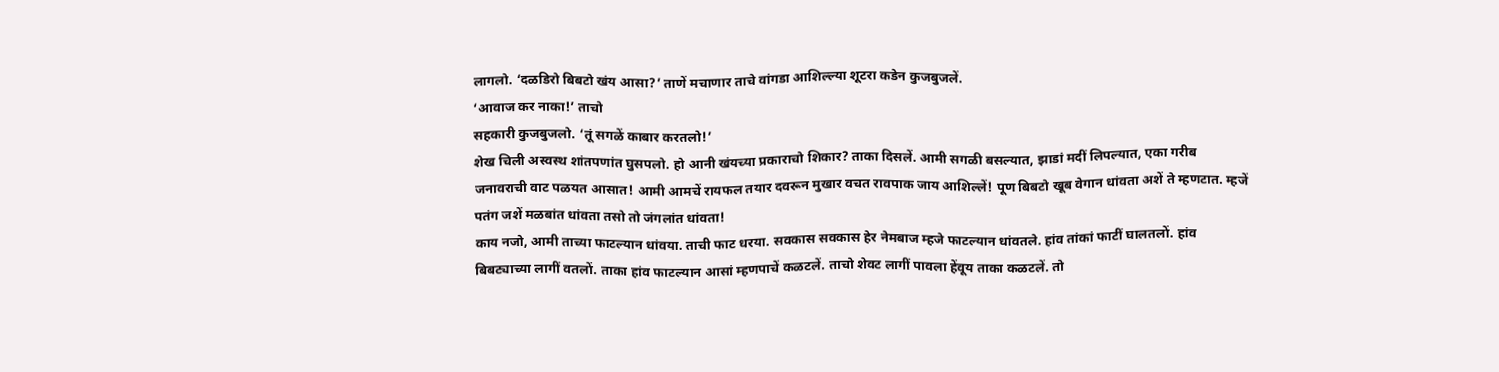लागलो. ‘दळडिरो बिबटो खंय आसा?’ ताणें मचाणार ताचे वांगडा आशिल्ल्या शूटरा कडेन कुजबुजलें.
‘आवाज कर नाका!’ ताचो
सहकारी कुजबुजलो. ‘तूं सगळें काबार करतलो!’
शेख चिली अस्वस्थ शांतपणांत घुसपलो. हो आनी खंयच्या प्रकाराचो शिकार? ताका दिसलें. आमी सगळी बसल्यात, झाडां मदीं लिपल्यात, एका गरीब जनावराची वाट पळयत आसात! आमी आमचें रायफल तयार दवरून मुखार वचत रावपाक जाय आशिल्लें! पूण बिबटो खूब वेगान धांवता अशें ते म्हणटात. म्हजें पतंग जशें मळबांत धांवता तसो तो जंगलांत धांवता!
काय नजो, आमी ताच्या फाटल्यान धांवया. ताची फाट धरया. सवकास सवकास हेर नेमबाज म्हजे फाटल्यान धांवतले. हांव तांकां फाटीं घालतलों. हांव बिबट्याच्या लागीं वतलों. ताका हांव फाटल्यान आसां म्हणपाचें कळटलें. ताचो शेवट लागीं पावला हेंवूय ताका कळटलें. तो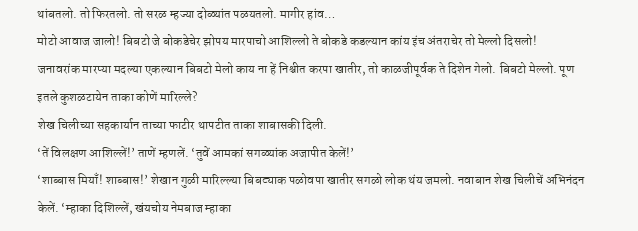थांबतलो. तो फिरतलो. तो सरळ म्हज्या दोळ्यांत पळयतलो. मागीर हांव…
मोटो आवाज जालो! बिबटो जे बोकडेचेर झोपय मारपाचो आशिल्लो ते बोकडे कडल्यान कांय इंच अंतराचेर तो मेल्लो दिसलो!
जनावरांक मारप्या मदल्या एकल्यान बिबटो मेलो काय ना हें निश्चीत करपा खातीर, तो काळजीपूर्वक ते दिशेन गेलो. बिबटो मेल्लो. पूण इतले कुशळटायेन ताका कोणें मारिल्ले?
शेख चिलीच्या सहकार्यान ताच्या फाटीर थापटीत ताका शाबासकी दिली.
‘तें विलक्षण आशिल्लें!’ ताणें म्हणलें. ‘तुवें आमकां सगळ्यांक अजापीत केलें!’
‘शाब्बास मियाँ! शाब्बास!’ शेखान गुळी मारिल्ल्या बिबट्याक पळोवपा खातीर सगळो लोक थंय जमलो. नवाबान शेख चिलीचें अभिनंदन केलें. ‘म्हाका दिशिल्लें, खंयचोय नेमबाज म्हाका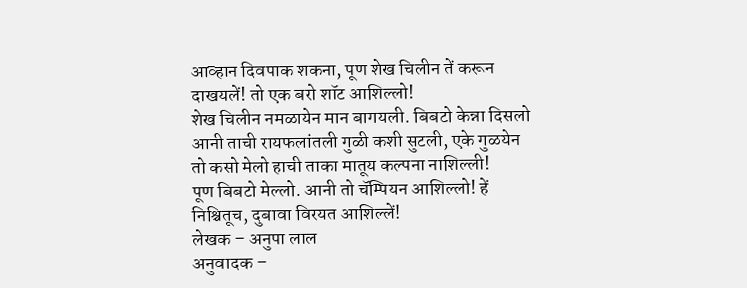आव्हान दिवपाक शकना, पूण शेख चिलीन तें करून दाखयलें! तो एक बरो शॉट आशिल्लो!
शेख चिलीन नमळायेन मान बागयली. बिबटो केन्ना दिसलो आनी ताची रायफलांतली गुळी कशी सुटली, एके गुळयेन तो कसो मेलो हाची ताका मातूय कल्पना नाशिल्ली!
पूण बिबटो मेल्लो. आनी तो चॅम्पियन आशिल्लो! हें निश्चितूच, दुबावा विरयत आशिल्लें!
लेखक – अनुपा लाल
अनुवादक –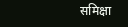समिक्षा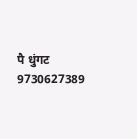पै धुंगट
9730627389